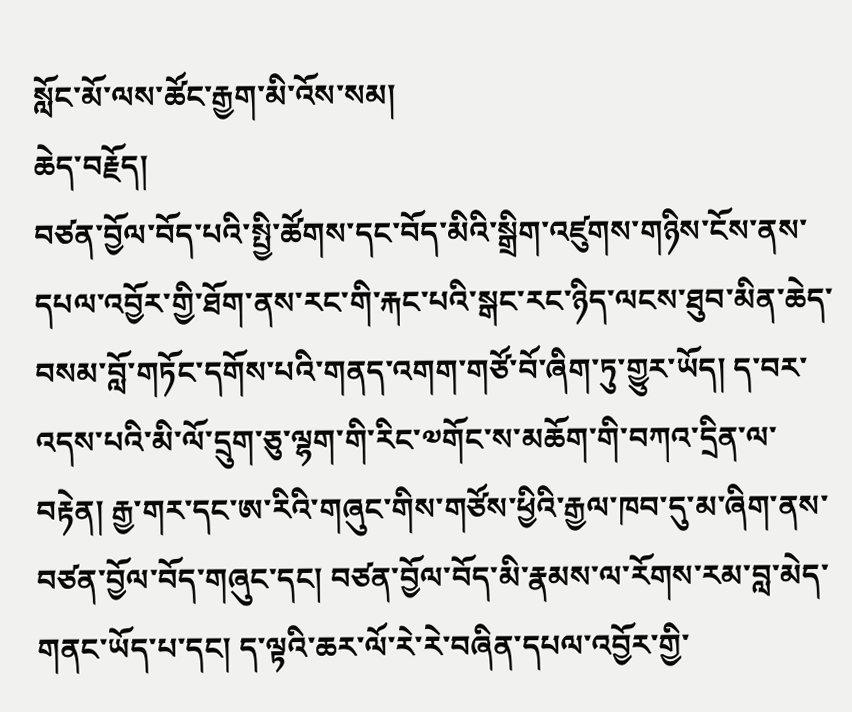སློང་མོ་ལས་ཚོང་རྒྱག་མི་འོས་སམ།
ཆེད་བརྗོད།
བཙན་བྱོལ་བོད་པའི་སྤྱི་ཚོགས་དང་བོད་མིའི་སྒྲིག་འཛུགས་གཉིས་ངོས་ནས་དཔལ་འབྱོར་གྱི་ཐོག་ནས་རང་གི་རྐང་པའི་སྒང་རང་ཉིད་ལངས་ཐུབ་མིན་ཆེད་བསམ་བློ་གཏོང་དགོས་པའི་གནད་འགག་གཙོ་བོ་ཞིག་ཏུ་གྱུར་ཡོད། ད་བར་འདས་པའི་མི་ལོ་དྲུག་ཅུ་ལྷག་གི་རིང་༧གོང་ས་མཆོག་གི་བཀའ་དྲིན་ལ་བརྟེན། རྒྱ་གར་དང་ཨ་རིའི་གཞུང་གིས་གཙོས་ཕྱིའི་རྒྱལ་ཁབ་དུ་མ་ཞིག་ནས་བཙན་བྱོལ་བོད་གཞུང་དང། བཙན་བྱོལ་བོད་མི་རྣམས་ལ་རོགས་རམ་བླ་མེད་གནང་ཡོད་པ་དང། ད་ལྟའི་ཆར་ལོ་རེ་རེ་བཞིན་དཔལ་འབྱོར་གྱི་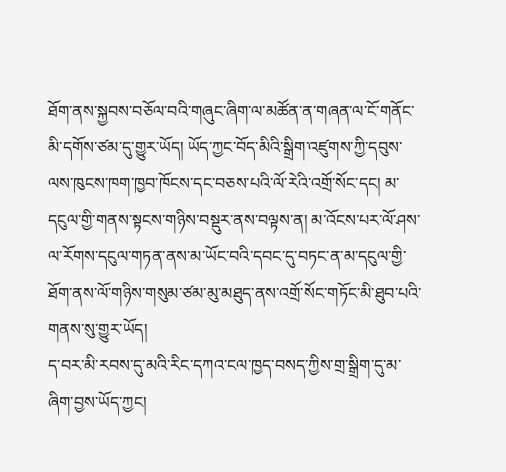ཐོག་ནས་སྐྱབས་བཅོལ་བའི་གཞུང་ཞིག་ལ་མཚོན་ན་གཞན་ལ་ངོ་གནོང་མི་དགོས་ཙམ་དུ་གྱུར་ཡོད། ཡོད་ཀྱང་བོད་མིའི་སྒྲིག་འཛུགས་ཀྱི་དབུས་ལས་ཁུངས་ཁག་ཁྱབ་ཁོངས་དང་བཅས་པའི་ལོ་རེའི་འགྲོ་སོང་དང། མ་དངུལ་གྱི་གནས་སྟངས་གཉིས་བསྡུར་ནས་བལྟས་ན། མ་འོངས་པར་ལོ་ཤས་ལ་རོགས་དངུལ་གཏན་ནས་མ་ཡོང་བའི་དབང་དུ་བཏང་ན་མ་དངུལ་གྱི་ཐོག་ནས་ལོ་གཉིས་གསུམ་ཙམ་མུ་མཐུད་ནས་འགྲོ་སོང་གཏོང་མི་ཐུབ་པའི་གནས་སུ་གྱུར་ཡོད།
ད་བར་མི་རབས་དུ་མའི་རིང་དཀའ་ངལ་ཁྱད་བསད་ཀྱིས་གྲ་སྒྲིག་དུ་མ་ཞིག་བྱས་ཡོད་ཀྱང།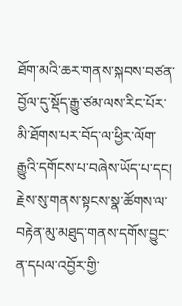ཐོག་མའི་ཆར་གནས་སྐབས་བཙན་བྱོལ་དུ་སྡོད་རྒྱུ་ཙམ་ལས་རིང་པོར་མི་ཐོགས་པར་བོད་ལ་ཕྱིར་ལོག་རྒྱུའི་དགོངས་པ་བཞེས་ཡོད་པ་དང། རྗེས་སུ་གནས་སྟངས་སྣ་ཚོགས་ལ་བརྟེན་མུ་མཐུད་གནས་དགོས་བྱུང་ན་དཔལ་འབྱོར་གྱི་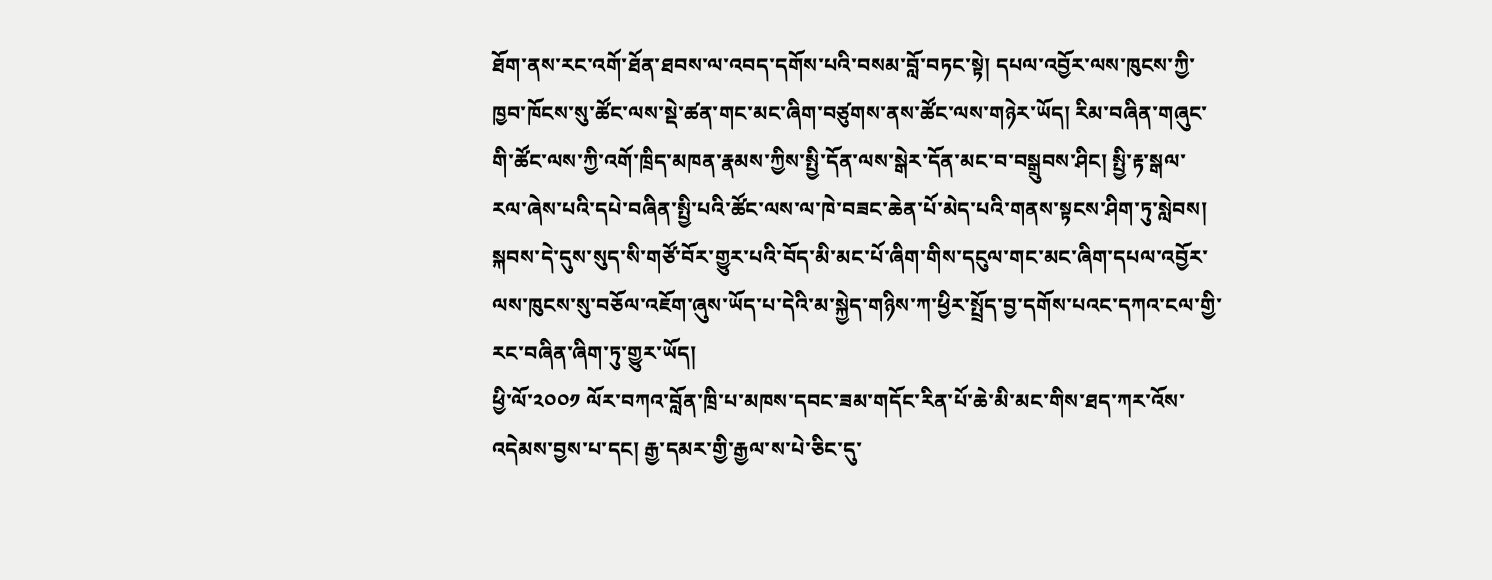ཐོག་ནས་རང་འགོ་ཐོན་ཐབས་ལ་འབད་དགོས་པའི་བསམ་བློ་བཏང་སྟེ། དཔལ་འབྱོར་ལས་ཁུངས་ཀྱི་ཁྱབ་ཁོངས་སུ་ཚོང་ལས་སྡེ་ཚན་གང་མང་ཞིག་བཙུགས་ནས་ཚོང་ལས་གཉེར་ཡོད། རིམ་བཞིན་གཞུང་གི་ཚོང་ལས་ཀྱི་འགོ་ཁྲིད་མཁན་རྣམས་ཀྱིས་སྤྱི་དོན་ལས་སྒེར་དོན་མང་བ་བསྒྲུབས་ཤིང། སྤྱི་རྟ་སྒལ་རལ་ཞེས་པའི་དཔེ་བཞིན་སྤྱི་པའི་ཚོང་ལས་ལ་ཁེ་བཟང་ཆེན་པོ་མེད་པའི་གནས་སྟངས་ཤིག་ཏུ་སླེབས། སྐབས་དེ་དུས་སུད་སི་གཙོ་བོར་གྱུར་པའི་བོད་མི་མང་པོ་ཞིག་གིས་དངུལ་གང་མང་ཞིག་དཔལ་འབྱོར་ལས་ཁུངས་སུ་བཅོལ་འཇོག་ཞུས་ཡོད་པ་དེའི་མ་སྐྱེད་གཉིས་ཀ་ཕྱིར་སྤྲོད་བྱ་དགོས་པའང་དཀའ་ངལ་གྱི་རང་བཞིན་ཞིག་ཏུ་གྱུར་ཡོད།
ཕྱི་ལོ་༢༠༠༡ ལོར་བཀའ་བློན་ཁྲི་པ་མཁས་དབང་ཟམ་གདོང་རིན་པོ་ཆེ་མི་མང་གིས་ཐད་ཀར་འོས་འདེམས་བྱས་པ་དང། རྒྱ་དམར་གྱི་རྒྱལ་ས་པེ་ཅིང་དུ་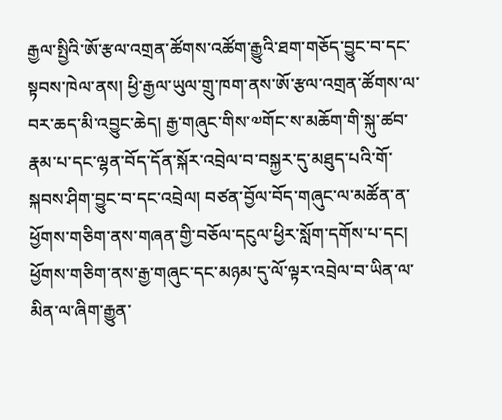རྒྱལ་སྤྱིའི་ཨོ་རྩལ་འགྲན་ཚོགས་འཚོག་རྒྱུའི་ཐག་གཅོད་བྱུང་བ་དང་སྟབས་ཁེལ་ནས། ཕྱི་རྒྱལ་ཡུལ་གྲུ་ཁག་ནས་ཨོ་རྩལ་འགྲན་ཚོགས་ལ་བར་ཆད་མི་འབྱུང་ཆེད། རྒྱ་གཞུང་གིས་༧གོང་ས་མཆོག་གི་སྐུ་ཚབ་རྣམ་པ་དང་ལྷན་བོད་དོན་སྐོར་འབྲེལ་བ་བསྐྱར་དུ་མཐུད་པའི་གོ་སྐབས་ཤིག་བྱུང་བ་དང་འབྲེལ། བཙན་བྱོལ་བོད་གཞུང་ལ་མཚོན་ན་ཕྱོགས་གཅིག་ནས་གཞན་གྱི་བཅོལ་དངུལ་ཕྱིར་སློག་དགོས་པ་དང། ཕྱོགས་གཅིག་ནས་རྒྱ་གཞུང་དང་མཉམ་དུ་ལོ་ལྟར་འབྲེལ་བ་ཡིན་ལ་མིན་ལ་ཞིག་རྒྱུན་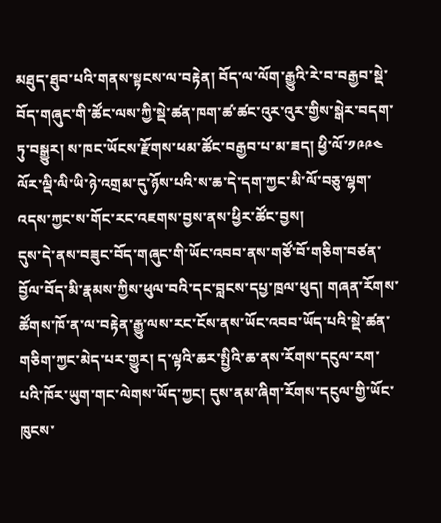མཐུད་ཐུབ་པའི་གནས་སྟངས་ལ་བརྟེན། བོད་ལ་ལོག་རྒྱུའི་རེ་བ་བརྒྱབ་སྡེ་བོད་གཞུང་གི་ཚོང་ལས་ཀྱི་སྡེ་ཚན་ཁག་ཚ་ཚང་འུར་འུར་གྱིས་སྒེར་བདག་ཏུ་བསྒྱུར། ས་ཁང་ཡོངས་རྫོགས་ཕམ་ཚོང་བརྒྱབ་པ་མ་ཟད། ཕྱི་ལོ་༡༩༩༤ ལོར་ལྡི་ལི་ཡི་ཉེ་འགྲམ་དུ་ཉོས་པའི་ས་ཆ་དེ་དག་ཀྱང་མི་ལོ་བཅུ་ལྷག་འདས་ཀྱང་ས་གོང་རང་འཇགས་བྱས་ནས་ཕྱིར་ཚོང་བྱས།
དུས་དེ་ནས་བཟུང་བོད་གཞུང་གི་ཡོང་འབབ་ནས་གཙོ་བོ་གཅིག་བཙན་བྱོལ་བོད་མི་རྣམས་ཀྱིས་ཕུལ་བའི་དང་བླངས་དཔྱ་ཁྲལ་ཕུད། གཞན་རོགས་ཚོགས་ཁོ་ན་ལ་བརྟེན་རྒྱུ་ལས་རང་ངོས་ནས་ཡོང་འབབ་ཡོད་པའི་སྡེ་ཚན་གཅིག་ཀྱང་མེད་པར་གྱུར། ད་ལྟའི་ཆར་སྤྱིའི་ཆ་ནས་རོགས་དངུལ་རག་པའི་ཁོར་ཡུག་གང་ལེགས་ཡོད་ཀྱང། དུས་ནམ་ཞིག་རོགས་དངུལ་གྱི་ཡོང་ཁུངས་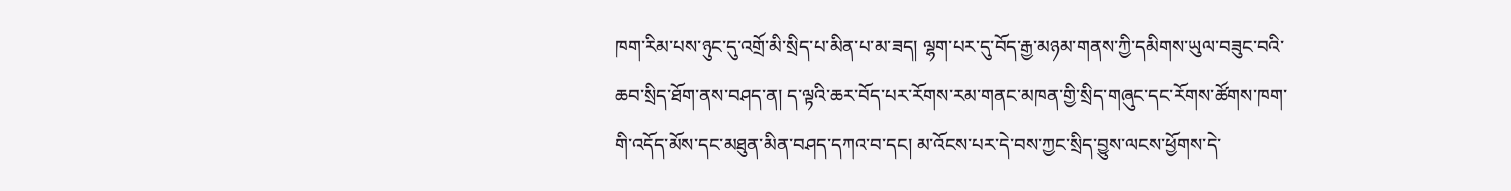ཁག་རིམ་པས་ཉུང་དུ་འགྲོ་མི་སྲིད་པ་མིན་པ་མ་ཟད། ལྷག་པར་དུ་བོད་རྒྱ་མཉམ་གནས་ཀྱི་དམིགས་ཡུལ་བཟུང་བའི་ཆབ་སྲིད་ཐོག་ནས་བཤད་ན། ད་ལྟའི་ཆར་བོད་པར་རོགས་རམ་གནང་མཁན་གྱི་སྲིད་གཞུང་དང་རོགས་ཚོགས་ཁག་གི་འདོད་མོས་དང་མཐུན་མིན་བཤད་དཀའ་བ་དང། མ་འོངས་པར་དེ་བས་ཀྱང་སྲིད་བྱུས་ལངས་ཕྱོགས་དེ་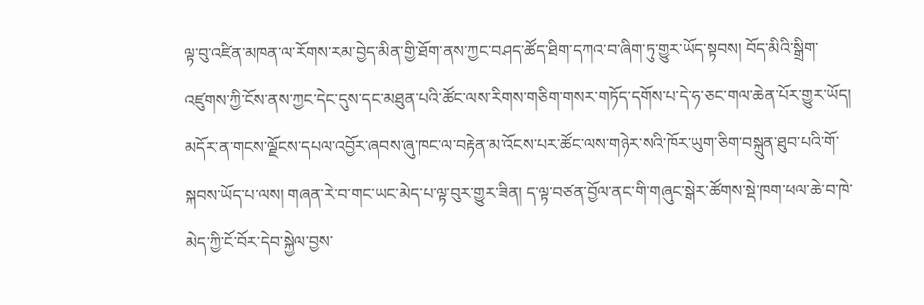ལྟ་བུ་འཛིན་མཁན་ལ་རོགས་རམ་བྱེད་མིན་གྱི་ཐོག་ནས་ཀྱང་བཤད་ཚོད་ཐིག་དཀའ་བ་ཞིག་ཏུ་གྱུར་ཡོད་སྟབས། བོད་མིའི་སྒྲིག་འཛུགས་ཀྱི་ངོས་ནས་ཀྱང་དེང་དུས་དང་མཐུན་པའི་ཚོང་ལས་རིགས་གཅིག་གསར་གཏོད་དགོས་པ་དེ་ཧ་ཅང་གལ་ཆེན་པོར་གྱུར་ཡོད།
མདོར་ན་གངས་ལྗོངས་དཔལ་འབྱོར་ཞབས་ཞུ་ཁང་ལ་བརྟེན་མ་འོངས་པར་ཚོང་ལས་གཉེར་སའི་ཁོར་ཡུག་ཅིག་བསྐྲུན་ཐུབ་པའི་གོ་སྐབས་ཡོད་པ་ལས། གཞན་རེ་བ་གང་ཡང་མེད་པ་ལྟ་བུར་གྱུར་ཟིན། ད་ལྟ་བཙན་བྱོལ་ནང་གི་གཞུང་སྒེར་ཚོགས་སྡེ་ཁག་ཕལ་ཆེ་བ་ཁེ་མེད་ཀྱི་ངོ་བོར་དེབ་སྐྱེལ་བྱས་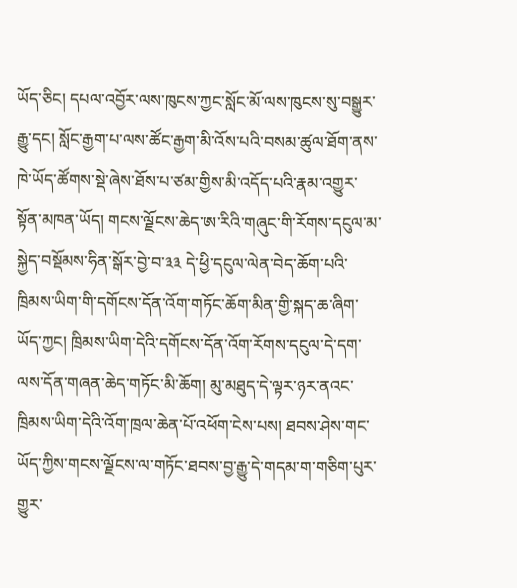ཡོད་ཅིང། དཔལ་འབྱོར་ལས་ཁུངས་ཀྱང་སློང་མོ་ལས་ཁུངས་སུ་བསྒྱུར་རྒྱུ་དང། སློང་རྒྱག་པ་ལས་ཚོང་རྒྱག་མི་འོས་པའི་བསམ་ཚུལ་ཐོག་ནས་ཁེ་ཡོད་ཚོགས་སྡེ་ཞེས་ཐོས་པ་ཙམ་གྱིས་མི་འདོད་པའི་རྣམ་འགྱུར་སྟོན་མཁན་ཡོད། གངས་ལྗོངས་ཆེད་ཨ་རིའི་གཞུང་གི་རོགས་དངུལ་མ་སྐྱེད་བསྡོམས་ཧིན་སྒོར་བྱེ་བ་༣༣ དེ་ཕྱི་དངུལ་ལེན་བེད་ཆོག་པའི་ཁྲིམས་ཡིག་གི་དགོངས་དོན་འོག་གཏོང་ཆོག་མིན་གྱི་སྐད་ཆ་ཞིག་ཡོད་ཀྱང། ཁྲིམས་ཡིག་དེའི་དགོངས་དོན་འོག་རོགས་དངུལ་དེ་དག་ལས་དོན་གཞན་ཆེད་གཏོང་མི་ཆོག། མུ་མཐུད་དེ་ལྟར་ཉར་ནའང་ཁྲིམས་ཡིག་དེའི་འོག་ཁྲལ་ཆེན་པོ་འཕོག་ངེས་པས། ཐབས་ཤེས་གང་ཡོད་ཀྱིས་གངས་ལྗོངས་ལ་གཏོང་ཐབས་བྱ་རྒྱུ་དེ་གདམ་ག་གཅིག་པུར་གྱུར་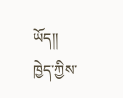ཡོད།།
ཁྱེད་ཀྱིས་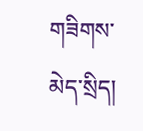གཟིགས་མེད་སྲིད།